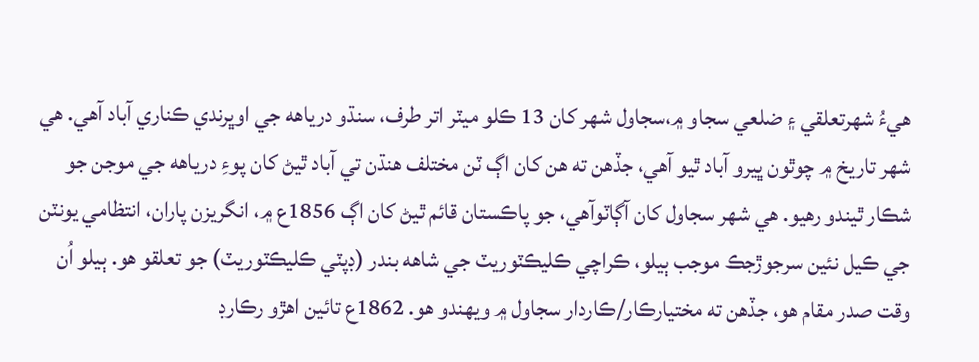ھيءُ شھرتعلقي ۽ ضلعي سجاو ۾،سجاول شھر کان 13 ڪلو ميٽر اتر طرف، سنڌو درياهه جي اوڀرندي ڪناري آباد آھي. ھي شھر تاريخ ۾ چوٿون ڀيرو آباد ٿيو آھي، جڏھن ته ھن کان اڳ ٽن مختلف ھنڌن تي آباد ٿيڻ کان پوءِ درياهه جي موجن جو شڪار ٿيندو رھيو. ھي شھر سجاول کان آڳاٽوآھي، جو پاڪستان قائم ٿيڻ کان اڳ 1856ع ۾، انگريزن پاران، انتظامي يونٽن جي ڪيل نئين سرجوڙجڪ موجب ٻيلو، ڪراچي ڪليڪٽوريٽ جي شاهه بندر (ڊپٽي ڪليڪٽوريٽ) جو تعلقو ھو. ٻيلو اُن وقت صدر مقام ھو، جڏھن ته مختيارڪار/ڪاردار سجاول ۾ ويھندو ھو. 1862ع تائين اھڙو رڪارڊ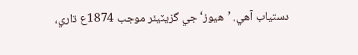دستياب آھي. ’ھيوز‘ جي گزيٽيئر موجب 1874ع ڌاري،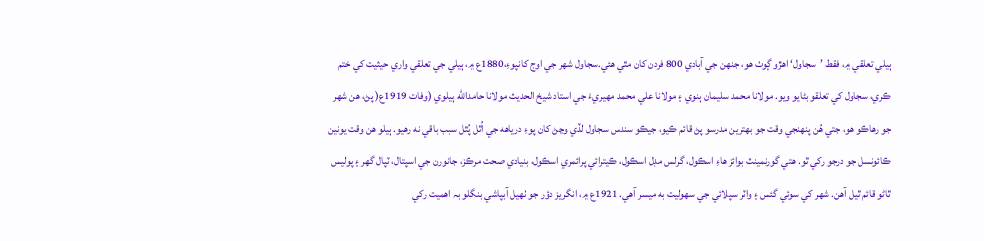ٻيلي تعلقي ۾، فقط ’سجاول‘ اھڙو ڳوٺ ھو، جنھن جي آبادي 800 فردن کان مٿي ھئي.سجاول شھر جي اوج کانپوءِ،1880ع ۾، ٻيلي جي تعلقي واري حيثيت کي ختم ڪري، سجاول کي تعلقو بڻايو ويو. مولانا محمد سليمان ٻنوي ۽ مولانا علي محمد مھيريءَ جي استاد شيخ الحديث مولانا حامدالله ٻيلوي (وفات 1919ع( پڻ، ھن شھر جو رھاڪو ھو، جتي ھُن پنھنجي وقت جو بھترين مدرسو پڻ قائم ڪيو، جيڪو سندس سجاول لڏي وڃڻ کان پوءِ درياهه جي اُٿل پُٿل سبب باقي نه رھيو. ٻيلو ھن وقت يونين ڪائونسل جو درجو رکي ٿو. ھتي گورنمينٽ بوائز ھاءِ اسڪول، گرلس مڊل اسڪول، ڪيترائي پرائمري اسڪول، بنيادي صحت مرڪز، جانورن جي اسپتال، ٽپال گهر ۽ پوليس ٿاڻو قائم ٿيل آھن. شھر کي سوئي گئس ۽ واٽر سپلائي جي سھوليت به ميسر آھي. 1921ع ۾، انگريز دؤر جو ٺھيل آبپاشي بنگلو بہ اھميت رکي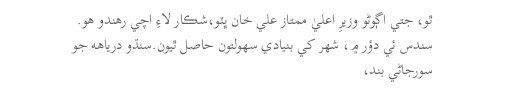ٿو، جتي اڳوڻو وزيرِ اعليٰ ممتاز علي خان ڀٽو،شڪار لاءِ اچي رھندو ھو. سندس ئي دؤر ۾، شھر کي بنيادي سھولتون حاصل ٿيون.سنڌو درياهه جو سورجاڻي بند،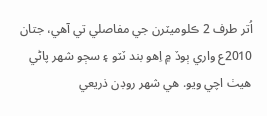اُتر طرف 2 ڪلوميٽرن جي مفاصلي تي آھي، جتان 2010ع واري ٻوڏ ۾ اِھو بند ٽٽو ۽ سڄو شھر پاڻي ھيٺ اچي ويو. ھي شھر روڊن ذريعي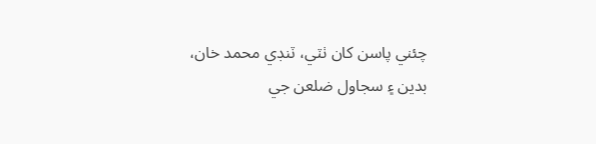چئني پاسن کان ٺٽي، ٽنڊي محمد خان، بدين ۽ سجاول ضلعن جي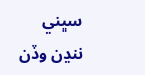سڀني ننڍن وڏن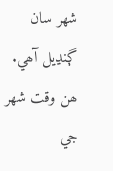شھر سان ڳنڍيل آھي. ھن وقت شھر جي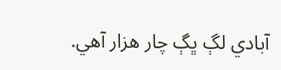آبادي لڳ ڀڳ چار ھزار آھي.